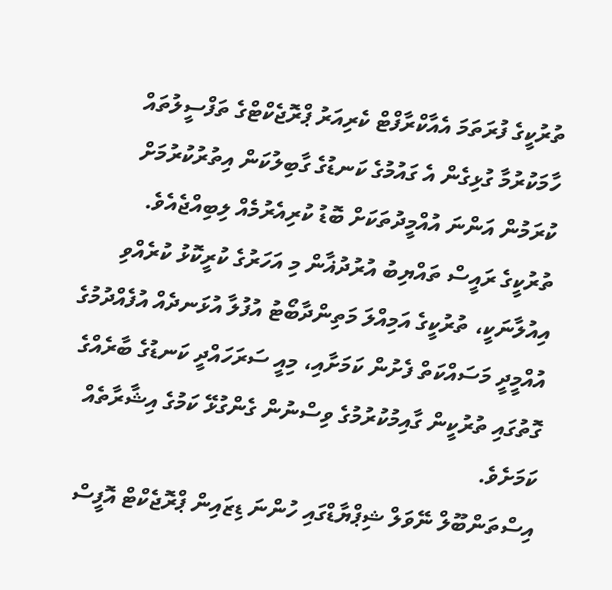ތުރުކީގެ ފުރަތަމަ އެއާކްރާފްޓް ކެރިއަރު ޕްރޮޖެކްޓްގެ ތަފްސީލުތައް ހާމަކުރުމާ ގުޅިގެން އެ ގައުމުގެ ކަނޑުގެ ގާބިލުކަން އިތުރުކުރުމަށް ކުރަމުން އަންނަ އުއްމީދުތަކަށް ބޮޑު ކުރިއެރުމެއް ލިބިއްޖެއެވެ.
ތުރުކީގެ ރައީސް ތައްޔިބު އުރުދުޣާން މި އަހަރުގެ ކުރީކޮޅު ކުރެއްވި އިއުލާނަކީ، ތުރުކީގެ އަމިއްލަ މަތިންދާބޯޓު އުފުލާ އުޅަނދެއް އުފެއްދުމުގެ އުއްމީދީ މަސައްކަތް ފެށުން ކަމަށާއި، މިއީ ސަރަހައްދީ ކަނޑުގެ ބާރެއްގެ ގޮތުގައި ތުރުކީން ގާއިމުކުރުމުގެ ވިސްނުން ގެންގުޅޭ ކަމުގެ އިޝާރާތެއް ކަމަށެވެ.
އިސްތަންބޫލް ނޭވަލް ޝިޕްޔާޑްގައި ހުންނަ ޑިޒައިން ޕްރޮޖެކްޓް އޮފީސް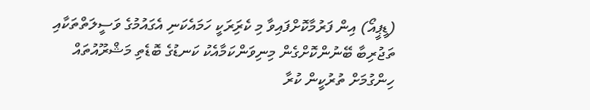(ޑީޕީއޯ) އިން ފަރުމާކޮށްފައިވާ މި ކެރިަރަކީ ހަމައެކަނި އެގައުމުގެ ވަސީލަތްތަކާއި ތަޖުރިބާ ބޭނުންކޮށްގެން މިނިވަންކަމާއެކު ކަނޑުގެ ބޮޑެތި މަޝްރޫއުތައް ހިންގުމަށް ތުރުކީން ކުރާ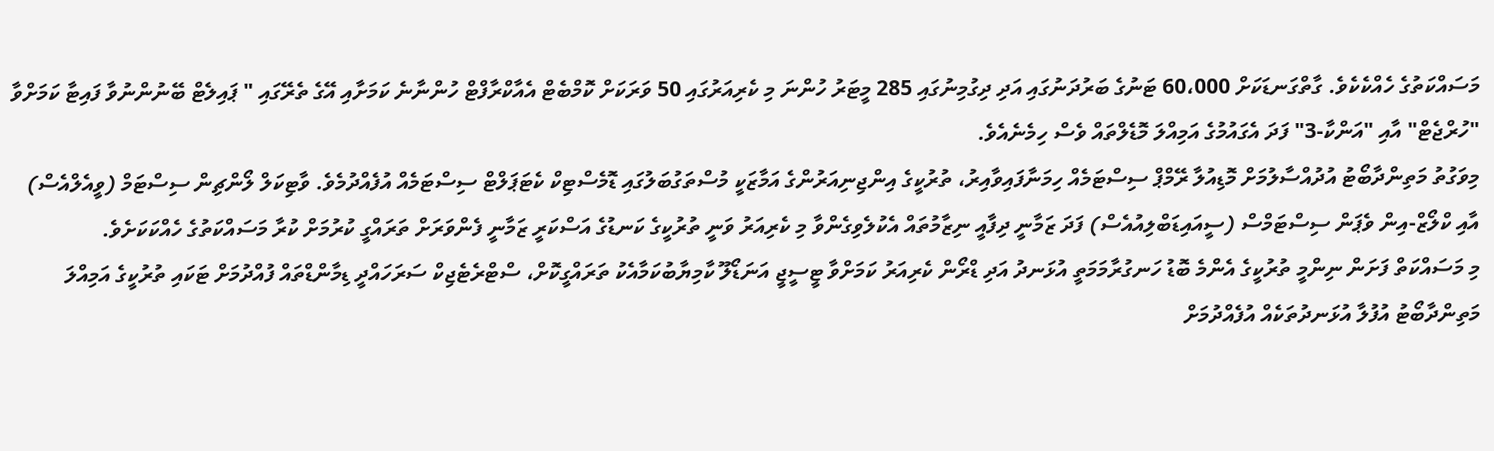މަސައްކަތުގެ ހެއްކެކެވެ. ގާތްގަނޑަކަށް 60،000 ޓަނުގެ ބަރުދަނުގައި އަދި ދިގުމިނުގައި 285 މީޓަރު ހުންނަ މި ކެރިއަރުގައި 50 ވަރަކަށް ކޮމްބެޓް އެއާކްރާފްޓް ހުންނާނެ ކަމަށާއި އޭގެ ތެރޭގައި " ޕައިލެޓް ބޭނުންނުވާ ފައިޓާ ކަމަށްވާ "ހުރްޖެޓް" އާއި "އަންކާ-3" ފަދަ އެގައުމުގެ އަމިއްލަ މޮޑެލްތައް ވެސް ހިމެނެއެވެ.
މިވަގުތު މަތިންދާބޯޓު އުދުއްސާލުމަށް މޮޑިއުލާ ރޭމްޕް ސިސްޓަމެއް ހިމަނާފައިވާއިރު، ތުރުކީގެ އިންޖިނިއަރުންގެ އަމާޒަކީ މުސްތަގުބަލުގައި ޑޮމެސްޓިކް ކެޓަޕަލްޓް ސިސްޓަމެއް އުފެއްދުމެވެ. ވާޓިކަލް ލޯންޗިން ސިސްޓަމް (ވީއެލްއެސް) އާއި ކްލޯޒް-އިން ވެޕަން ސިސްޓަމްސް (ސީއައިޑަބްލިއުއެސް) ފަދަ ޒަމާނީ ދިފާއީ ނިޒާމުތައް އެކުލެވިގެންވާ މި ކެރިއަރު ވަނީ ތުރުކީގެ ކަނޑުގެ އަސްކަރީ ޒަމާނީ ފެންވަރަށް ތަރައްގީ ކުރުމަށް ކުރާ މަސައްކަތުގެ ހެއްކަކަށެވެ.
މި މަސައްކަތް ފަށަން ނިންމީ ތުރުކީގެ އެންމެ ބޮޑު ހަނގުރާމަމަތީ އުޅަނދު އަދި ޑްރޯން ކެރިއަރު ކަމަށްވާ ޓީސީޖީ އަނަޑޯލޫ ކާމިޔާބުކަމާއެކު ތަރައްގީކޮށް، ސްޓްރެޓެޖިކް ސަރަހައްދީ ޑިމާންޑްތައް ފުއްދުމަށް ޓަކައި ތުރުކީގެ އަމިއްލަ މަތިންދާބޯޓު އުފުލާ އުޅަނދުތަކެއް އުފެއްދުމަށް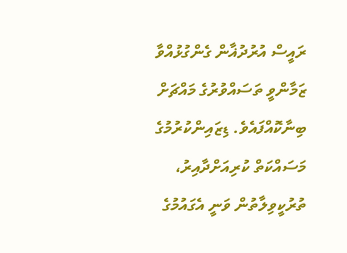ރައީސް އުރުދުޣާން ގެންގުޅުއްވާ ޒަމާންވީ ތަސައްވުރުގެ މައްޗަށް ބިނާކޮއްފައެވެ. ޑިޒައިންކުރުމުގެ މަސައްކަތް ކުރިއަށްދާއިރު، ތުރުކީވިލާތުން ވަނީ އެގައުމުގެ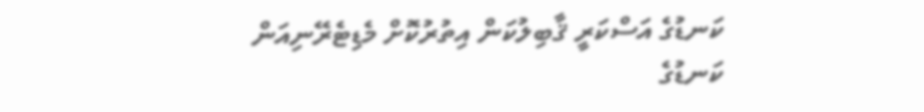ކަނޑުގެ އަސްކަރީ ޤާބިލުކަން އިތުރުކޮށް މެޑިޓެރޭނިއަން ކަނޑުގެ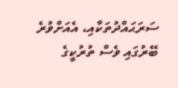ސަރަޙައްދުތަކާއި، އެއަށްވުރެ ބޭރުގައި ވެސް ތުރުކީގެ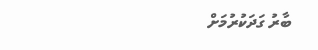ބާރު ގަދަކުރުމަށް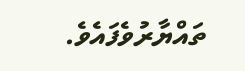ތައްޔާރުވެފައެވެ.